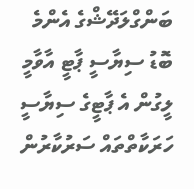ބަންގްލަދޭޝްގެ އެންމެ ބޮޑު ސިޔާސީ ޕާޓީ އާވާމީ ލީގުން އެ ޕާޓީގެ ސިޔާސީ ހަރަކާތްތައް ސަރުކާރުން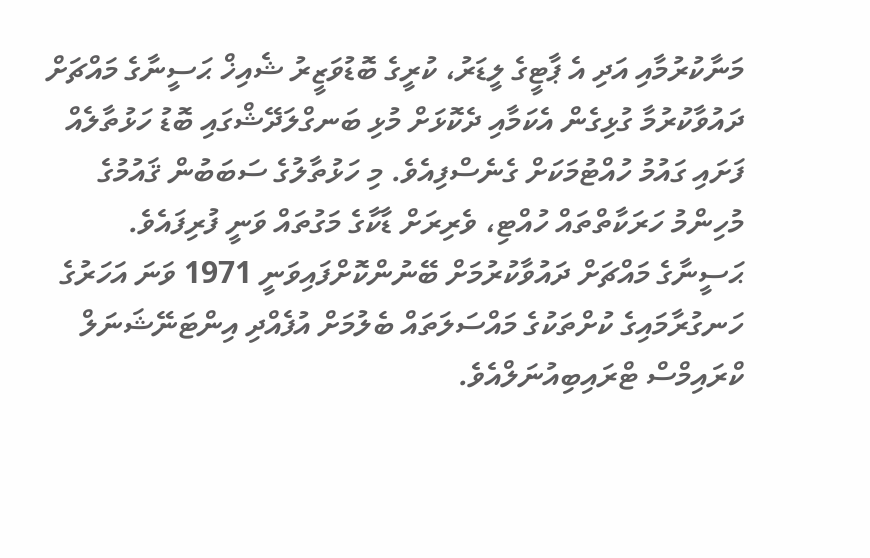މަނާކުރުމާއި އަދި އެ ޕާޓީގެ ލީޑަރު، ކުރީގެ ބޮޑުވަޒީރު ޝެއިޚް ޙަސީނާގެ މައްޗަށް ދައުވާކުރުމާ ގުޅިގެން އެކަމާއި ދެކޮޅަށް މުޅި ބަނގްލަދޭޝްގައި ބޮޑު ހަޅުތާލެއް ފަށައި ގައުމު ހުއްޓުމަކަށް ގެނެސްފިއެވެ. މި ހަޅުތާލުގެ ސަބަބުން ޤައުމުގެ މުހިންމު ހަރަކާތްތައް ހުއްޓި، ވެރިރަށް ޑާކާގެ މަގުތައް ވަނީ ފުރިފައެވެ.
ޙަސީނާގެ މައްޗަށް ދައުވާކުރުމަށް ބޭނުންކޮށްފައިވަނީ 1971 ވަނަ އަހަރުގެ ހަނގުރާމައިގެ ކުށްތަކުގެ މައްސަލަތައް ބެލުމަށް އުފެއްދި އިންޓަނޭޝަނަލް ކްރައިމްސް ޓްރައިބިއުނަލްއެވެ.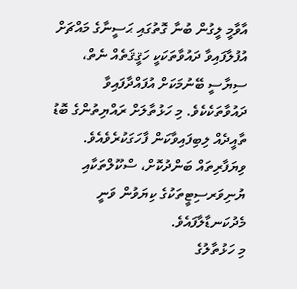އާވާމީ ލީގުން ބުނާ ގޮތުގައި ޙަސީނާގެ މައްޗަށް އުފުލާފައިވާ ދައުވާތަކަކީ ހަޤީޤަތެއް ނެތް، ސިޔާސީ ބޭނުމަކަށް އުފައްދާފައިވާ ދައުވާތަކެކެވެ. މި ހަޅުތާލަށް ރައްޔިތުންގެ ބޮޑު ތާއީދެއް ލިބިފައިވާކަން ފާހަގަކުރެވެއެވެ. ވިޔަފާރިތައް ބަންދުކޮށް، ސްކޫލްތަކާއި ޔުނިވަރސިޓީތަކުގެ ކިޔަވުން ވަނީ މެދުކަނޑާލާފައެވެ.
މި ހަޅުތާލުގެ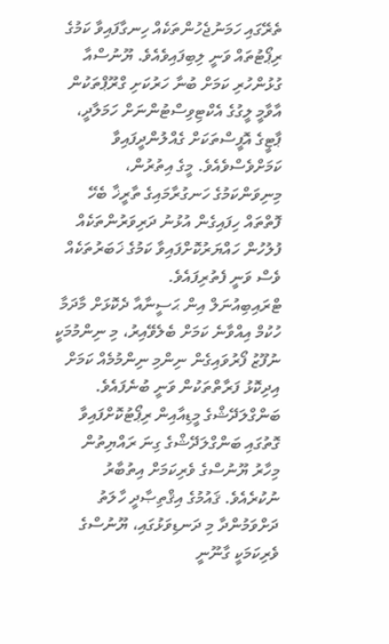ތެރޭގައި ހަމަނުޖެހުންތަކެއް ހިނގާފައިވާ ކަމުގެ ރިޕޯޓުތައް ވަނީ ލިބިފައިވެއެވެ. ޔޫނުސްއާ ގުޅުންހުރި ކަމަށް ބުނާ ހަރުކަށި ގްރޫޕްތަކުން އާވާމީ ލީގުގެ އެކްޓިވިސްޓުންނަށް ހަމަލާދީ، ޕާޓީގެ އޮފީސްތަކަށް ގެއްލުންދީފައިވާ ކަމަށްވެސްވެއެވެ. މީގެ އިތުރުން، މިނިވަންކަމުގެ ހަނގުރާމައިގެ ތާރީޚާ ބެހޭ ފޮތްތައް ހިފައިގެން އުޅުނު ދަރިވަރުންތަކެއް ފުލުހުން ހައްޔަރުކޮށްފައިވާ ކަމުގެ ޚަބަރުތަކެއް ވެސް ވަނީ ފެތުރިފައެވެ.
ޓްރައިބިއުނަލް އިން ޙަސީނާއާ ދެކޮޅަށް މާދަމާ ހުކުމް އިއްވާނެ ކަމަށް ބެލެވޭއިރު، މި ނިންމުމަކީ ނުފޫޒު ފޯރުވައިގެން ނިންމި ނިންމުމެއް ކަމަށް އިދިކޮޅު ފަރާތްތަކުން ވަނީ ބުނެފައެވެ. ބަންގްލަދޭޝްގެ މީޑިއާއިން ރިޕޯޓުކޮށްފައިވާ ގޮތުގައި ބަންގްލަދޭޝްގެ ގިނަ ރައްޔިތުން މިހާރު ޔޫނުސްގެ ވެރިކަމަށް އިތުބާރު ނުކުރެއެވެ. ޤައުމުގެ އިޤްތިޞާދީ ހާލަތު ދަށްވަމުންދާ މި ދަނޑިވަޅުގައި، ޔޫނުސްގެ ވެރިކަމަކީ ގާނޫނީ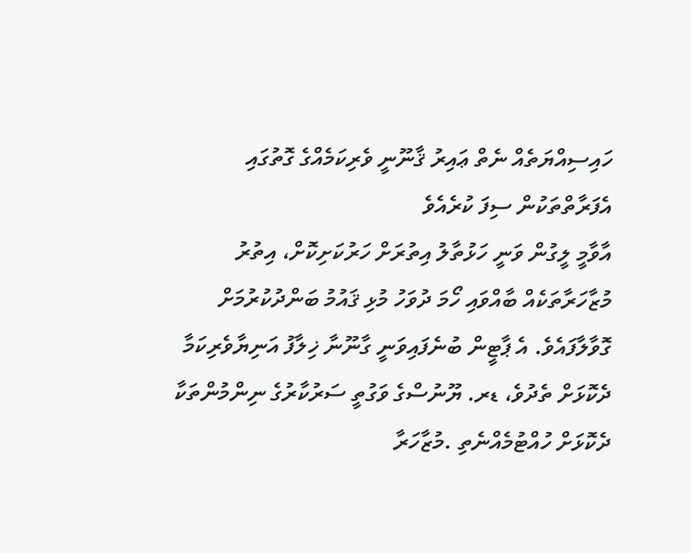ހައިސިއްޔަތެއް ނެތް ޢައިރު ޤާނޫނީ ވެރިކަމެއްގެ ގޮތުގައި އެފަރާތްތަކުން ސިފަ ކުރެއެވެ
އާވާމީ ލީގުން ވަނީ ހަޅުތާލު އިތުރަށް ހަރުކަށިކޮށް، އިތުރު މުޒާހަރާތަކެއް ބާއްވައި ހޯމަ ދުވަހު މުޅި ޤައުމު ބަންދުކުރުމަށް ގޮވާލާފައެވެ. އެ ޕާޓީން ބުނެފައިވަނީ ގާނޫނާ ޚިލާފު އަނިޔާވެރިކަމާ ދެކޮޅަށް ތެދުވެ، ޑރ. ޔޫނުސްގެ ވަގުތީ ސަރުކާރުގެ ނިންމުންތަކާ ދެކޮޅަށް ހުއްޓުމެއްނެތި .މުޒާހަރާ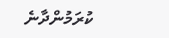ކުރަމުންދާނެ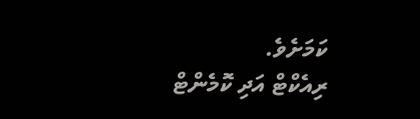ކަމަށެވެ.
ރިއެކްޓް އަދި ކޮމެންޓް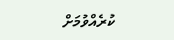ކުރެއްވުމަށް